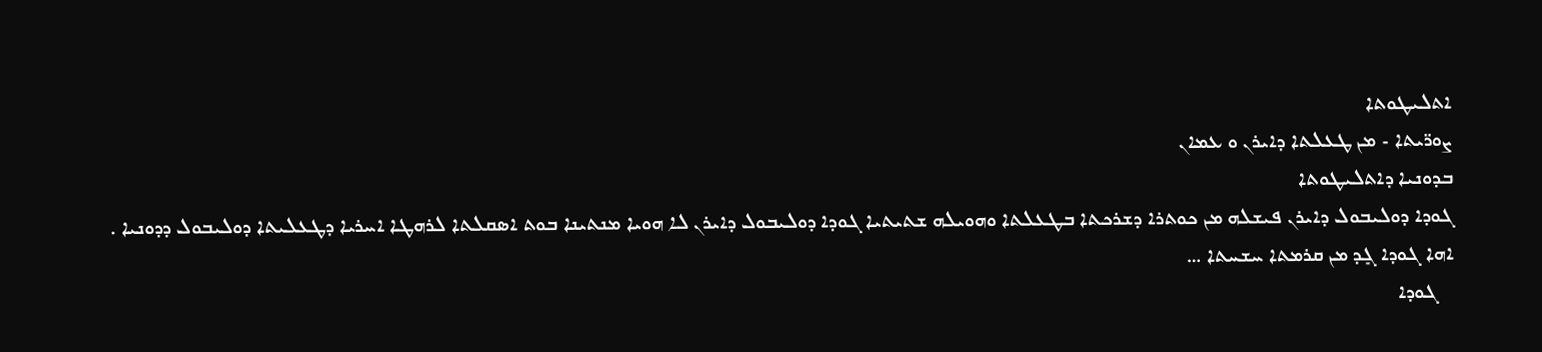ܐܬܠܝܛܘܬܐ
ܨܘܪ̈ܝܬܐ - ܡܢ ܛܥܠܬܐ ܕܐܝܪܢ ܘ ܥܡܐܢ
ܒܕܘܢܝܐ ܕܐܬܠܝܛܘܬܐ
ܓܘܕܐ ܕܘܠܝܒܘܠ ܕܐܝܪܢ ܦܝܫܠܗ ܡܢ ܟܘܬܪܐ ܕܫܪܟܬܐ ܒܛܥܠܬܐ ܘܗܘܝܠܗ ܫܬܝܬܝܐ ܓܘܕܐ ܕܘܠܝܒܘܠ ܕܐܝܪܢ ܠܐ ܗܘܝܐ ܡܢܬܝܢܐ ܒܘܬ ܐܣܩܠܬܐ ܠܪܗܛܐ ܐܚܪܝܐ ܕܛܥܠܝܬܐ ܕܘܠܝܒܘܠ ܕܕܘܢܝܐ . ܐܗܐ ܓܘܕܐ ܓܻܕ ܡܢ ܩܪܡܬܐ ܚܫܚܬܐ …
   ܓܘܕܐ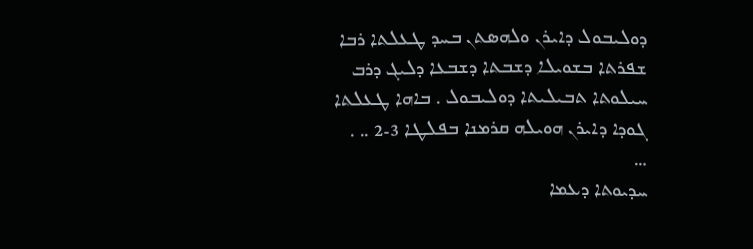ܕܘܠܝܒܘܠ ܕܐܝܪܢ ܘܠܗܣܬܢ ܒܚܕ ܛܥܠܬܐ ܪܒܐ ܫܦܪܬܐ ܒܫܘܝܠܐ ܕܫܒܬܐ ܕܫܒܥܐ ܕܠܝܓ ܕܪܒ ܚܝܠܘܬܐ ܬܒܝܠܝܬܐ ܕܘܠܝܒܘܠ . ܒܐܗܐ ܛܥܠܬܐ ܓܘܕܐ ܕܐܝܪܢ ܗܘܝܠܗ ܩܪܡܢܐ ܒܦܠܛܐ 3-2 .. .     …
ܚܕܝܘܬܐ ܕܥܡܐ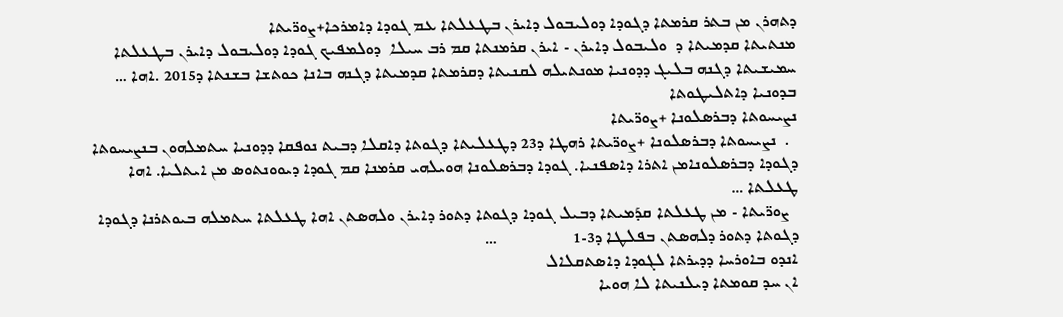ܕܬܗܪܢ ܡܢ ܒܬܪ ܩܪܡܬܐ ܕܓܘܕܐ ܕܘܠܝܒܘܠ ܕܐܝܪܢ ܒܛܥܠܬܐ ܥܡ ܓܘܕܐ ܕܐܡܪܟܐ+ܨܘܪ̈ܝܬܐ
ܡܢܬܝܬܐ ܩܕܡܝܬܐ ܕ  ܘܠܝܒܘܠ ܕܐܝܪܢ - ܐܝܪܢ ܩܪܡܢܬܐ ܩܡ ܪܒ ܚܝܠܐ  ܕܘܠܡܦܝܟ ܓܘܕܐ ܕܘܠܝܒܘܠ ܕܐܝܪܢ ܒܛܥܠܬܐ ܚܡܝܫܝܬܐ ܕܓܢܗ ܒܠܝܓ ܕܕܘܢܝܐ ܡܘܢܬܝܠܗ ܠܩܢܝܬܐ ܕܩܪܡܬܐ ܩܕܡܝܬܐ ܕܓܢܗ ܒܐܢܐ ܟܘܬܫܐ ܒܫܢܬܐ ܕ2015 .ܐܗܐ …
ܒܕܘܢܝܐ ܕܐܬܠܝܛܘܬܐ
ܢܨܝܚܘܬܐ ܕܒܪܣܠܘܢܐ +ܨܘܪ̈ܝܬܐ
  .  ܢܨܝܚܘܬܐ ܕܒܪܣܠܘܢܐ +ܨܘܪ̈ܝܬܐ ܪܗܛܐ ܕ23 ܕܛܥܠܝܬܐ ܕܓܘܬܐ ܕܐܩܠܐ ܕܒܝܬ ܢܘܦܩܐ ܕܕܘܢܝܐ ܚܬܡܠܗܘܢ ܒܢܨܝܚܘܬܐ ܕܓܘܕܐ ܕܒܪܣܠܘܢܐܡܢ ܐܬܪܐ ܕܐܣܦܢܝܐ. ܓܘܕܐ ܕܒܪܣܠܘܢܐ ܗܘܝܠܗܝ ܩܪܡܢܐ ܩܡ ܓܘܕܐ ܕܝܘܘܢܬܘܣ ܡܢ ܐܝܬܠܝܐ. ܐܗܐ ܛܥܠܬܐ …
  ܨܘܪ̈ܝܬܐ - ܡܢ ܛܥܠܬܐ ܩܕܰܡܝܬܐ ܕܒܝܠ ܓܘܕܐ ܕܓܘܬܐ ܕܬܘܪ ܕܐܝܪܢ ܘܠܗܣܬܢ ܐܗܐ ܛܥܠܬܐ ܚܬܡܠܗ ܒܝܘܬܪܢܐ ܕܓܘܕܐ ܕܓܘܬܐ ܕܬܘܪ ܕܠܗܣܬܢ ܒܦܠܛܐ ܕ3-1                 …
ܐܢܕܘ ܒܐܘܪܚܐ ܕܕܝܪܬܐ ܠܓܘܕܐ ܕܐܣܬܩܠܐܠ
ܐܢ ܚܕ ܩܘܡܬܐ ܕܝܠܢܝܬܐ ܠܐ ܗܘܝܐ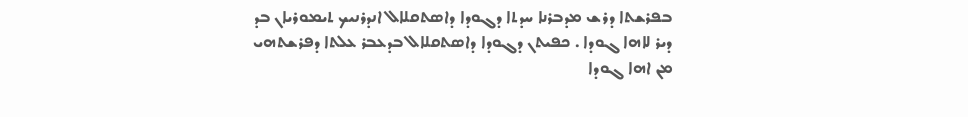ܒܦܪܫܬܐ ܕܪܫ ܡܕܒܪܢܐ ܚܕܬܐ ܕܓܘܕܐ ܕܐܣܬܩܠܐܠ ܐܢܕܪܢܝܟ ܬܝܡܘܪܝܐܢ ܒܕ ܕܝܪ ܠܐܗܐ ܓܘܕܐ . ܟܦܝܬܢ ܕܓܘܕܐ ܕܐܣܬܩܠܐܠ ܒܕܥܒܪ ܥܠܬܐ ܕܦܪܫܬܗܝ ܡܢ ܐܗܐ ܓܘܕܐ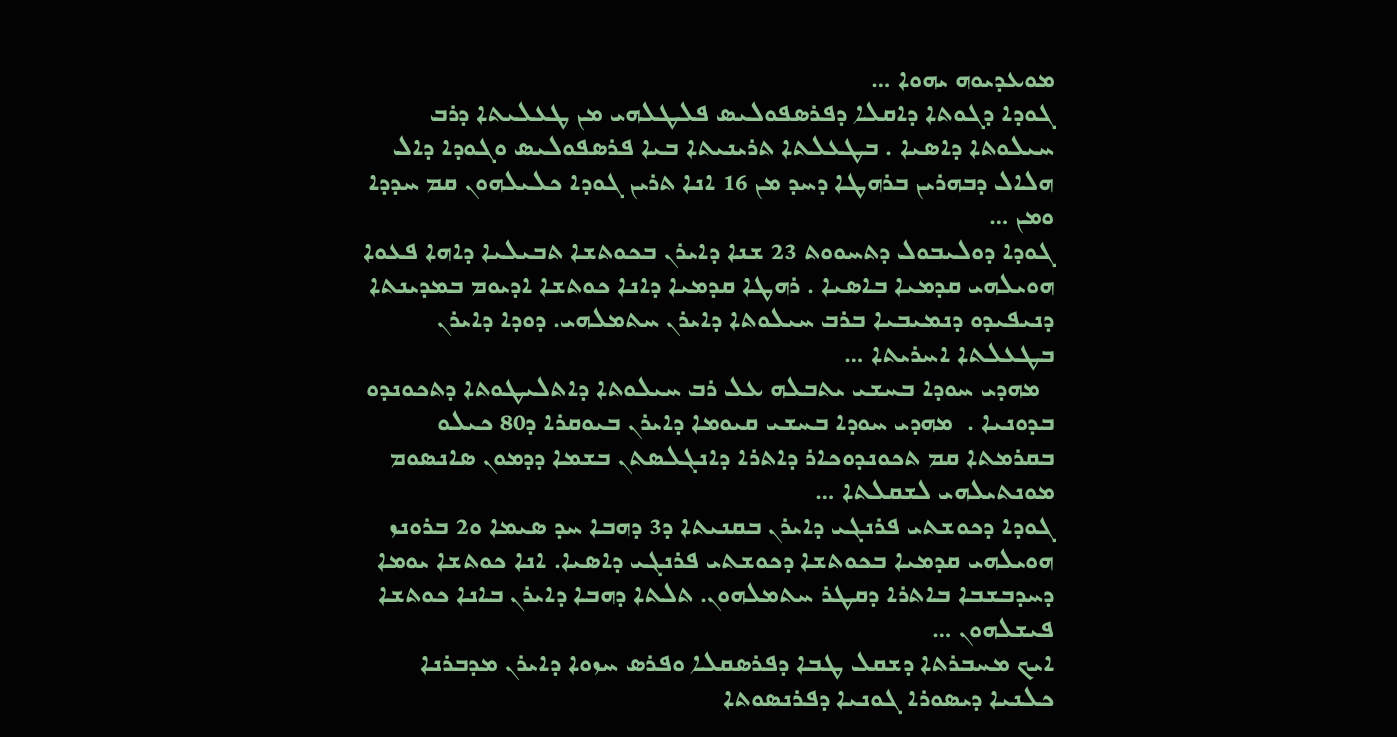ܡܘܥܕܝܘܗ ܝܗܘܐ …
ܓܘܕܐ ܕܓܘܬܐ ܕܐܩܠܐ ܕܦܪܣܦܘܠܝܣ ܦܠܛܠܗܝ ܡܢ ܛܥܠܝܬܐ ܕܪܒ ܚܝܠܘܬܐ ܕܐܣܝܐ . ܒܛܥܠܬܐ ܬܪܝܢܝܬܐ ܒܝܐ ܦܪܣܦܘܠܝܣ ܘܓܘܕܐ ܕܐܠ ܗܠܐܠ ܕܒܗܪܝܢ ܒܪܗܛܐ ܕܚܕ ܡܢ 16 ܐܢܐ ܬܪܝܢ ܓܘܕܐ ܟܠܝܠܗܘܢ ܩܡ ܚܕܕܐ ܘܡܢ …
ܓܘܕܐ ܕܘܠܝܒܘܠ ܕܬܚܘܘܬ 23 ܫܢܐ ܕܐܝܪܢ ܒܟܘܬܫܐ ܬܒܝܠܝܐ ܕܐܗܐ ܦܥܘܐ ܗܘܝܠܗܝ ܩܕܡܝܐ ܒܐܣܝܐ . ܪܗܛܐ ܩܕܡܝܐ ܕܐܢܐ ܟܘܬܫܐ ܐܕܝܘܡ ܒܡܕܝܢܬܐ ܕܢܝܦܝܕܘ ܕܢܡܝܒܝܐ ܒܪܒ ܚܝܠܘܬܐ ܕܐܝܪܢ ܚܬܡܠܗܝ. ܕܘܕܐ ܕܐܝܪܢ ܒܛܥܠܬܐ ܐܚܪܝܬܐ …
  ܡܗܕܝ ܚܘܕܐ ܒܚܫܝ ܝܬܒܠܗ ܥܠ ܪܒ ܚܝܠܘܬܐ ܕܐܬܠܝܛܘܬܐ ܕܬܟܘܢܕܘ ܒܕܘܢܝܐ .  ܡܗܕܝ ܚܘܕܐ ܒܚܫܝ ܩܝܘܡܐ ܕܐܝܪܢ ܒܝܘܩܪܐ ܕ80 ܟܝܠܘ ܒܩܪܡܬܐ ܩܡ ܬܟܘܢܕܘܟܐܪ ܕܐܬܪܐ ܕܐܢܓܠܣܬܢ ܒܫܡܐ ܕܕܡܘܢ ܣܐܢܣܘܡ ܡܘܢܬܝܠܗܝ ܠܫܩܠܬܐ …
ܓܘܕܐ ܕܟܘܫܬܝ ܦܪܢܓܝ ܕܐܝܪܢ ܒܩܢܝܬܐ ܕ3 ܕܗܒܐ ܚܕ ܣܝܡܐ ܘ2 ܒܪܘܢܙ ܗܘܝܠܗܝ ܩܕܡܝܐ ܒܟܘܬܫܐ ܕܟܘܫܬܝ ܦܪܢܓܝ ܕܐܣܝܐ. ܐܢܐ ܟܘܬܫܐ ܝܘܡܐ ܕܚܕܒܫܒܐ ܒܐܬܪܐ ܕܩܛܪ ܚܬܡܠܗܘܢ. ܬܠܬܐ ܕܗܒܐ ܕܐܝܪܢ ܒܐܢܐ ܟܘܬܫܐ ܦܝܫܠܗܘܢ …
ܐܝܟ ܡܚܒܪܬܐ ܕܫܩܠ ܛܒܐ ܕܦܪܣܩܠܐ ܘܦܪܣ ܚܙܘܐ ܕܐܝܪܢ ܡܕܒܪܢܐ ܟܠܢܝܐ ܕܝܣܘܪܐ ܓܘܢܝܐ ܕܦܪܢܣܘܬܐ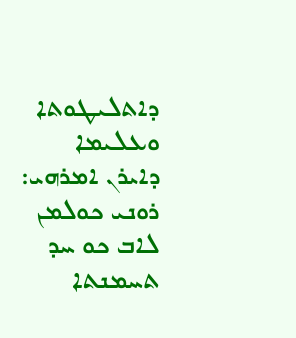ܕܐܬܠܝܛܘܬܐ ܘܥܠܝܡܐ ܕܐܝܪܢ ܐܡܪܗܝ: ܪܘܢܝ ܟܘܠܡܢ ܠܐܒ ܟܘ ܚܕ ܬܚܡܢܬܐ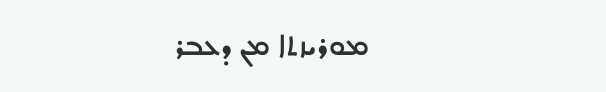ܡܘܪܝܙܬܐ ܡܢ ܕܥܒܪ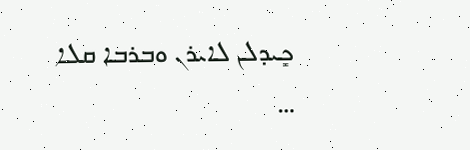ܟܻܝܕܠܢ ܠܐܝܪܢ ܘܒܪܒܐ ܩܠܐ …